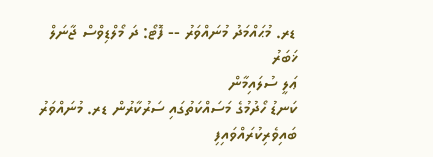ޑރ. މުޙައްމަދު މުނައްވަރު -- ފޮޓޯ: ދަ މޯލްޑިވްސް ޖާނަލް
ޚަބަރު
ޢަލީ ސުލައިމާން
ކަނޑު ހޯދުމުގެ މަސައްކަތުގައި ސަރުކާރުން ޑރ. މުނައްވަރު ބައިވެރިކުރައްވައިފި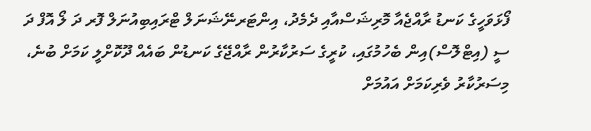ފޯޅަވަހީގެ ކަނޑު ރާއްޖެއާ މޮރިޝަސްއާއި ދެމެދު، އިންޓަރނޭޝަނަލް ޓްރައިބިއުނަލް ފޮރ ދަ ލޯ އޮފް ދަ ސީ (އިޓްލޮސް)އިން ބެހުމުގައި، ކުރީގެ ސަރުކާރުން ރާއްޖޭގެ ކަނޑުން ބައެއް ދޫކޮށްލީ ކަމަށް ބުނެ، މިސަރުކާރު ވެރިކަމަށް އައުމަށް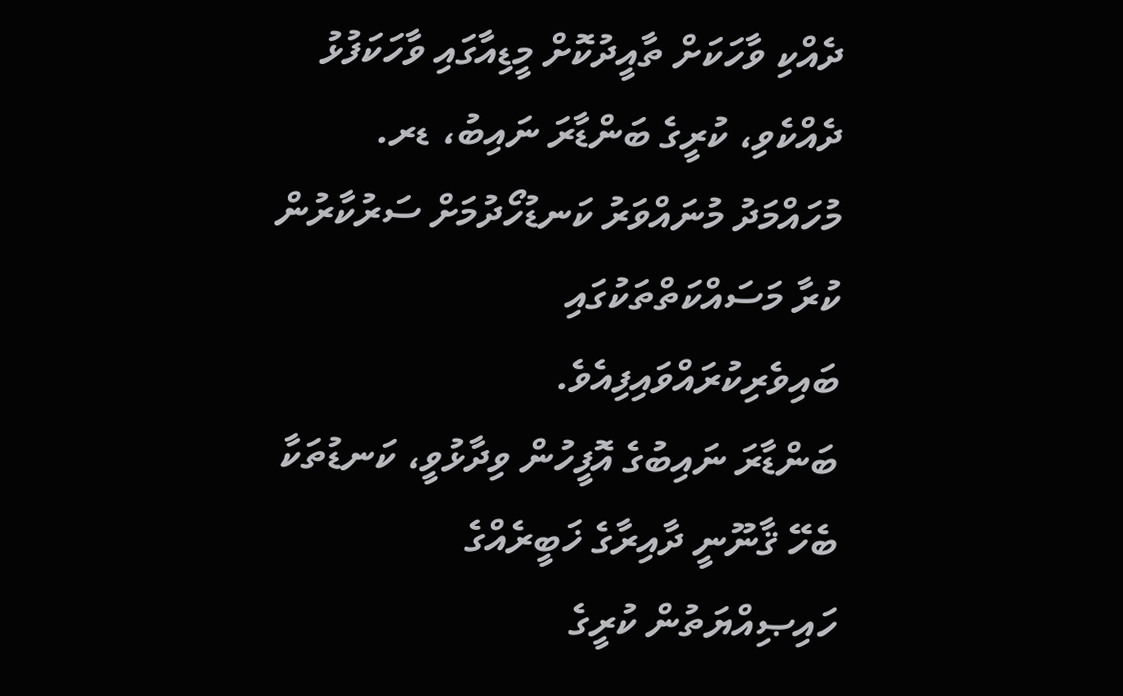ދެއްކި ވާހަކަށް ތާއީދުކޮށް މީޑިއާގައި ވާހަކަފުޅު ދެއްކެވި، ކުރީގެ ބަންޑާރަ ނައިބު، ޑރ. މުހައްމަދު މުނައްވަރު ކަނޑުހޯދުމަށް ސަރުކާރުން ކުރާ މަސައްކަތްތަކުގައި ބައިވެރިކުރައްވައިފިއެވެ.
ބަންޑާރަ ނައިބުގެ އޮފީހުން ވިދާޅުވީ، ކަނޑުތަކާ ބެހޭ ޤާނޫނީ ދާއިރާގެ ޚަބީރެއްގެ ހައިޞިއްޔަތުން ކުރީގެ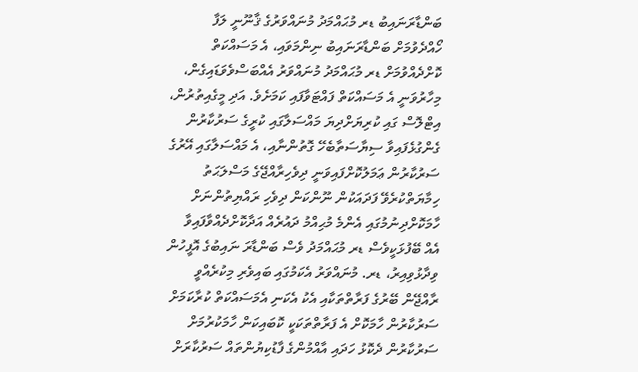ބަންޑާރަނައިބު ޑރ މުޙައްމަދު މުނައްވަރުގެ ޤާނޫނީ ލަފާ ހޯއްދެވުމަށް ބަންޑާރަނައިބު ނިންމަވައި، އެ މަސައްކަތް ކޮށްދެއްވުމަށް ޑރ މުޙައްމަދު މުނައްވަރު އެއްބަސްވެވަޑައިގެން، މިހާރުވަނީ އެ މަސައްކަތް ފައްޓަވާފައި ކަމަށެވެ. އަދި މީގެއިތުރުން، އިޓްލޮސް ގައި ކުރިޔަށްދިޔަ މައްސަލާގައި ކުރީގެ ސަރުކާރުން ގެންގުޅެފައިވާ ސިޔާސަތާބެހޭ ގޮތުންނާއި، އެ މައްސަލާގައި އޭރުގެ ސަރުކާރުން ޢަމަލުކޮށްފައިވަނީ ދިވެހިރާއްޖޭގެ މަސްލަޙަތު ހިމާޔަތްކުރެވޭ ފަދައަކުން ނޫންކަން ދިވެހި ރައްޔިތުންނަށް ހާމަކޮށްދިނުމުގައި އެންމެ މުޙިއްމު ދައުރެއް އަދާކޮށްދެއްވާފައިވާ އެއް ބޭފުޅަކީވެސް ޑރ މުޙައްމަދު ވެސް ބަންޑާރަ ނައިބުގެ އޮފީހުން ވިދާޅުވިއިރު، ޑރ. މުނައްވަރު އެކަމުގައި ބައިވެރި މިކުރެއްވީ ރާއްޖޭން ބޭރުގެ ފަރާތްތަކާއި އެކު އެކަނި އެމަސައްކަތް ކުރާކަމަށް ސަރުކާރުން ހާމަކޮށް އެ ފަރާތްތަކަކީ ކޮބައިކަން ހާމަކުރުމަށް ސަރުކާރުން ދެކޮޅު ހަދައި އާއްމުންގެ ފާޑުކިޔުންތައް ސަރުކާރަށް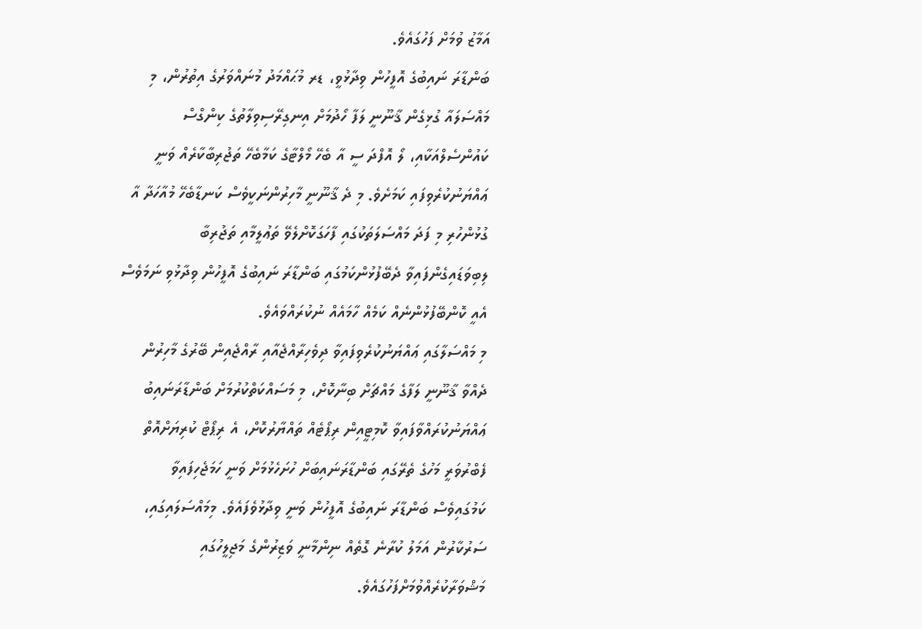އަމާޒު ވުމަށް ފަހުގައެވެ.
ބަންޑާރަ ނައިބުގެ އޮފީހުން ވިދާޅުވީ، ޑރ މުޙައްމަދު މުނައްވަރުގެ އިތުރުން، މި މައްސަލައާ ގުޅިގެން ޤާނޫނީ ލަފާ ހޯދުމަށް އިނގިރޭސިވިލާތުގެ ކިންގްސް ކައުންސެލްއަކާއި، ލޯ އޮފްދަ ސީ އާ ބެހޭ މޯލްޓާގެ ކަމާބެހޭ ތަޖުރިބާކާރެއް ވަނީ ޢައްޔަނުކުރެވިފައި ކަމަށެވެ. މި ދެ ޤާނޫނީ މާހިރުންނަކީވެސް ކަނޑާބެހޭ މުއާހަދާ އާ ގުޅުންހުރި މި ފަދަ މައްސަލަތަކުގައި ފާހަގަކޮށްލެވޭ ތަޢުލީމާއި ތަޖުރިބާ ލިބިވަޑައިގެންފައިވާ ދެބޭފުޅުންކަމުގައި ބަންޑާރަ ނައިބުގެ އޮފީހުން ވިދާޅުވި ނަމަވެސް އެއީ ކޮންބޭފުޅުންނެއް ކަމެއް ހާމައެއް ނުކުރައްވައެވެ.
މި މައްސަލާގައި ޢައްޔަނުކުރެވިފައިވާ ދިވެހިރާއްޖެއާއި ރާއްޖެއިން ބޭރުގެ މާހިރުން ދެއްވާ ޤާނޫނީ ލަފާގެ މައްޗަށް ބިނާކޮށް، މި މަސައްކަތްކުރުމަށް ބަންޑާރަނައިބު ޢައްޔަނުކުރައްވާފައިވާ ކޮމިޓީއިން ރިޕޯޓެއް ތައްޔާރުކޮށް، އެ ރިޕޯޓް ކުރިޔަށްއޮތް ފެބްރުވަރީ މަހުގެ ތެރޭގައި ބަންޑާރަނައިބަށް ހުށަހެޅުމަށް ވަނީ ހަމަޖެހިފައިވާ ކަމުގައިވެސް ބަންޑާރަ ނައިބުގެ އޮފީހުން ވަނީ ވިދާޅުވެފައެވެ. މިމައްސަލައިގައި، ސަރުކާރުން އަމަލު ކުރާނެ ގޮތެއް ނިންމާނީ ވަޒިރުންގެ މަޖިލީހުގައި މަޝްވަރާކުރެއްވުމަށްފަހުގައެވެ.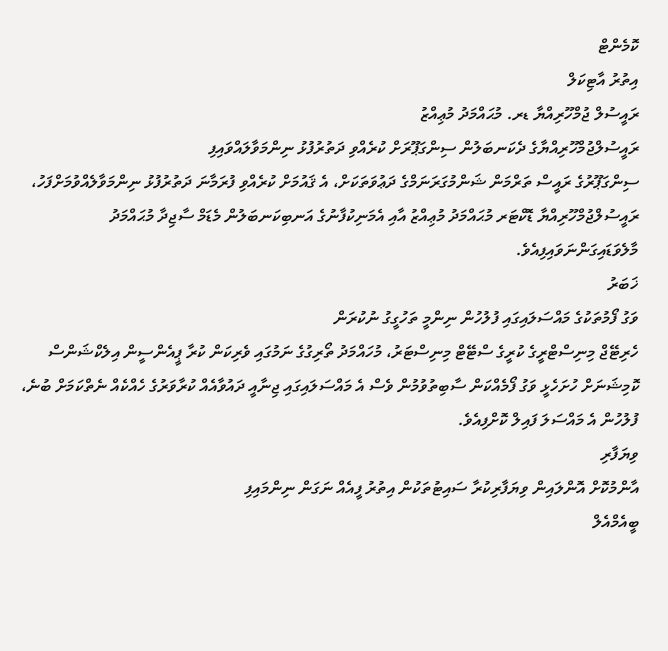ކޮމެންޓް
އިތުރު އާޓިކަލް
ރައީސުލް ޖުމްހޫރިއްޔާ ޑރ. މުޙައްމަދު މުޢިއްޒު
ރައީސުލްޖުމްހޫރިއްޔާގެ ދެކަނބަލުން ސިންގަޕޫރަށް ކުރެއްވި ދަތުރުފުޅު ނިންމަވާލައްވައިފި
ސިންގަޕޫރުގެ ރައީސް ތަރްމަން ޝަންމުގަރަނަމްގެ ދަޢުވަތަކަށް، އެ ޤައުމަށް ކުރެއްވި ފުރަމާނަ ދަތުރުފުޅު ނިންމަވާލެއްވުމަށްފަހު، ރައީސުލްޖުމްހޫރިއްޔާ ޑޮކްޓަރ މުޙައްމަދު މުޢިއްޒު އާއި އެމަނިކުފާނުގެ އަނބިކަނބަލުން މެޑަމް ސާޖިދާ މުޙައްމަދު މާލެވަޑައިގަންނަވައިފިއެވެ.
ޚަބަރު
ވަގު ފޯމުތަކުގެ މައްސަލައިގައި ފުލުހުން ނިންމީ ތަހުގީގު ނުކުރަން
ހެރިޓޭޖް މިނިސްޓްރީގެ ކުރީގެ ސްޓޭޓް މިނިސްޓަރު، މުހައްމަދު ތޯރިގުގެ ނަމުގައި ވެރިކަން ކުރާ ޕީއެންސީން އިލެކްޝަންސް ކޮމިޝަނަށް ހުށަހެޅީ ވަގު ފޯމެއްކަން ސާބިތުވުމުން ވެސް އެ މައްސަލައިގައި ޖިނާއީ ދައުވާއެއް ކުރާވަރުގެ ހެއްކެއް ނެތްކަމަށް ބުނެ، ފުލުހުން އެ މައްސަލަ ފައިލް ކޮށްފިއެވެ.
ވިޔަފާރި
އާންމުކޮށް އޮންލައިން ވިޔަފާރިކުރާ ސައިޓުތަކުން އިތުރު ފީއެއް ނަގަން ނިންމައިފި
ބީއެމްއެލް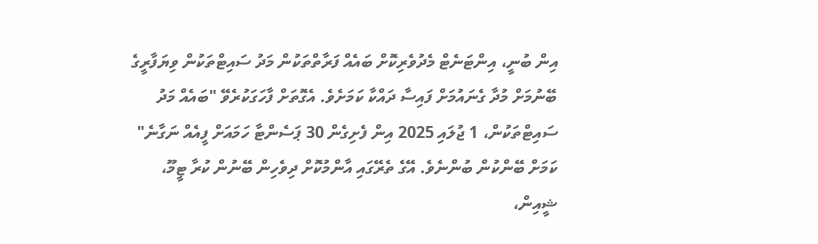އިން ބުނީ، އިންޓަނެޓް މެދުވެރިކޮށް ބައެއް ފަރާތްތަކުން މަދު ސައިޓްތަކުން ވިޔަފާރީގެ ބޭނުމަށް މުދާ ގެނައުމަށް ފައިސާ ދައްކާ ކަމަށެވެ. އެގޮތަށް ފާހަގަކުރެވޭ "ބައެއް މަދު ސައިޓްތަކުން، 1 ޖުލައި 2025 އިން ފެށިގެން 30 ޕަސެންޓާ ހަމައަށް ފީއެއް ނަގާނެ" ކަމަށް ބޭންކުން ބުންނެވެ. އޭގެ ތެރޭގައި އާންމުކޮށް ދިވެހިން ބޭނުން ކުރާ ޓީމޫ، ޝީއިން،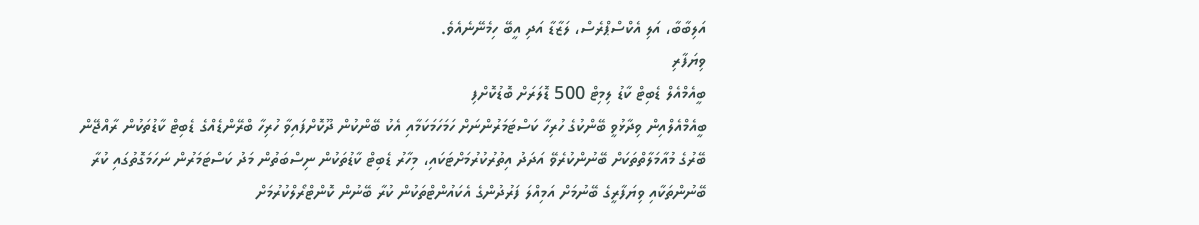އަލިބާބާ، އަލި އެކްސްޕްރެސް، ލަޒާޑާ އަދި އީބޭ ހިމެނޭނެއެވެ.
ވިޔަފާރި
ބީއެމްއެލް ޑެބިޓް ކާޑު ލިމިޓް 500 ޑޮލަރަށް ބޮޑުކޮށްފި
ބީއެމްއެލްއިން ވިދާޅުވީ ބޭންކުގެ ހުރިހާ ކަސްޓަމަރުންނަށް ހަމަހަމަކަމާއި އެކު ބޭންކުން ދޫކޮށްފައިވާ ހުރިހާ ބްރޭންޑެއްގެ ޑެބިޓް ކާޑުތަކުން ރާއްޖޭން ބޭރުގެ މުއާމަލާތްތަކަށް ބޭނުންކުރެވޭ އަދަދު އިތުރުކުރުމަށްޓަކައި، މިހާރު ޑެބިޓް ކާޑުތަކުން ނިސްބަތުން މަދު ކަސްޓަމަރުން ނަހަމަގޮތުގައި ކުރާ ބޭނުންތަކާއި ވިޔަފާރީގެ ބޭނުމަށް އަމިއްލަ ފަރުދުންގެ އެކައުންޓްތަކުން ކުރާ ބޭނުން ކޮންޓްރޯލްކުރުމަށް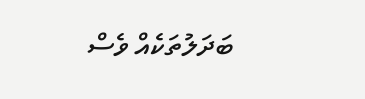ބަދަލުތަކެއް ވެސް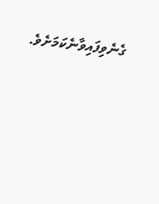ގެނެވިފައިވާނެކަމަށެވެ.